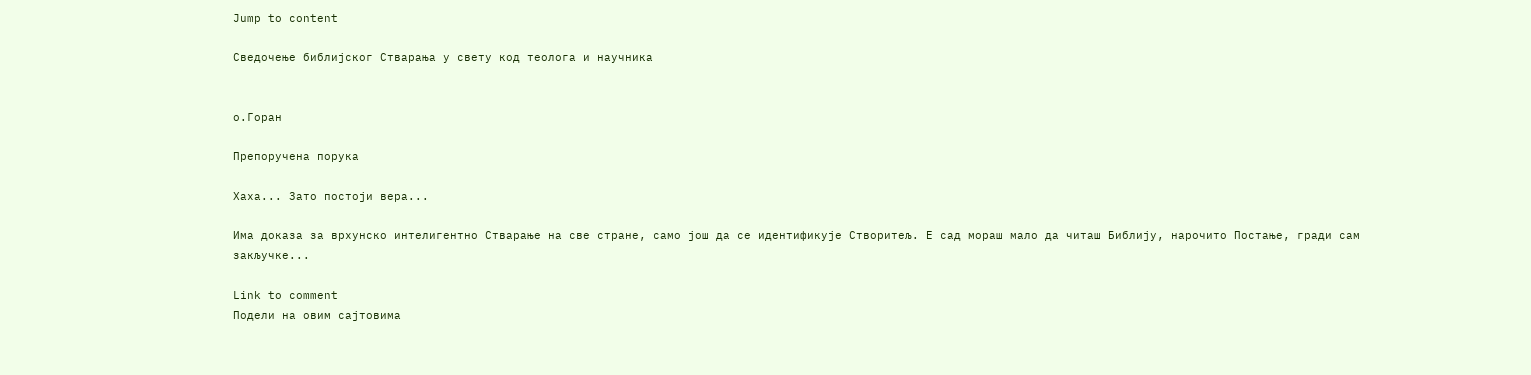Jump to content

Сведочење библијског Стварања у свету код теолога и научника


о.Горан

Препоручена порука

Хаха... Зато постоји вера...

Има доказа за врхунско интелигентно Стварање на све стране, само још да се идентификује Створитељ. Е сад мораш мало да читаш Библију, нарочито Постање, гради сам закључке...

Link to comment
Подели на овим сајтовима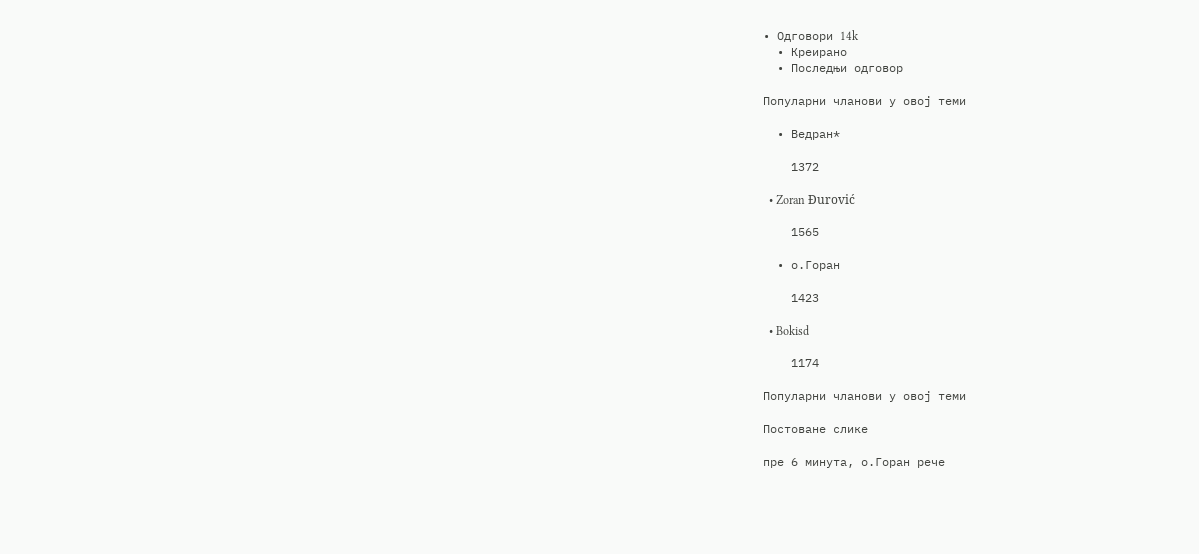• Одговори 14k
  • Креирано
  • Последњи одговор

Популарни чланови у овој теми

  • Ведран*

    1372

  • Zoran Đurović

    1565

  • о.Горан

    1423

  • Bokisd

    1174

Популарни чланови у овој теми

Постоване слике

пре 6 минута, о.Горан рече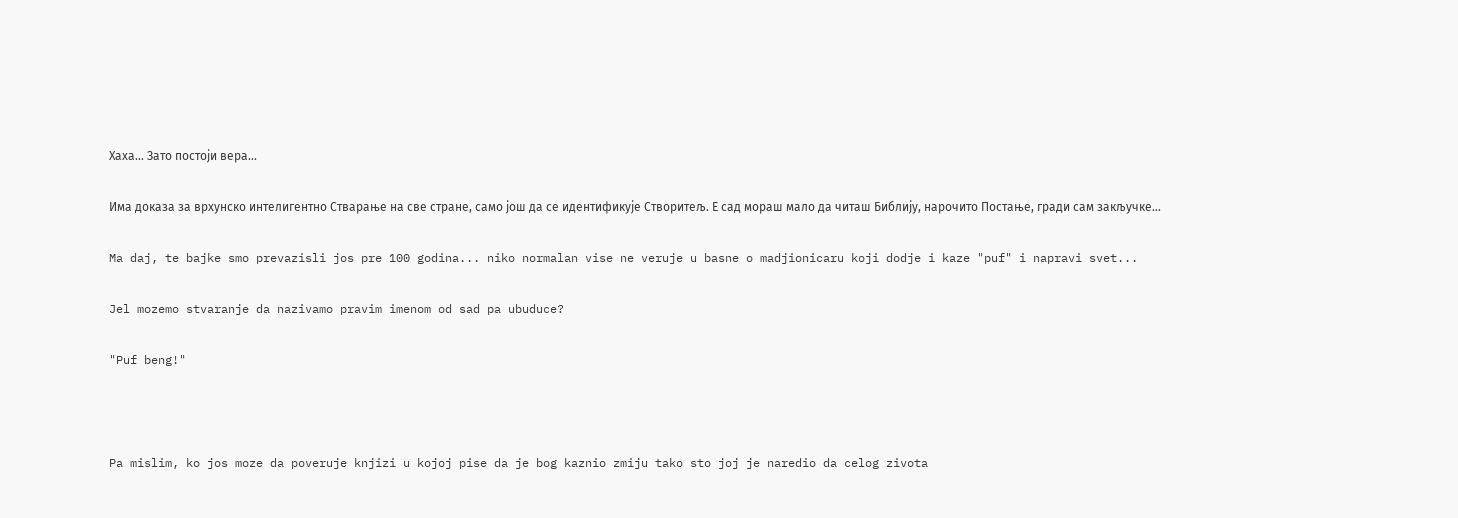Хаха... Зато постоји вера...

Има доказа за врхунско интелигентно Стварање на све стране, само још да се идентификује Створитељ. Е сад мораш мало да читаш Библију, нарочито Постање, гради сам закључке...

Ma daj, te bajke smo prevazisli jos pre 100 godina... niko normalan vise ne veruje u basne o madjionicaru koji dodje i kaze "puf" i napravi svet...

Jel mozemo stvaranje da nazivamo pravim imenom od sad pa ubuduce?

"Puf beng!"



Pa mislim, ko jos moze da poveruje knjizi u kojoj pise da je bog kaznio zmiju tako sto joj je naredio da celog zivota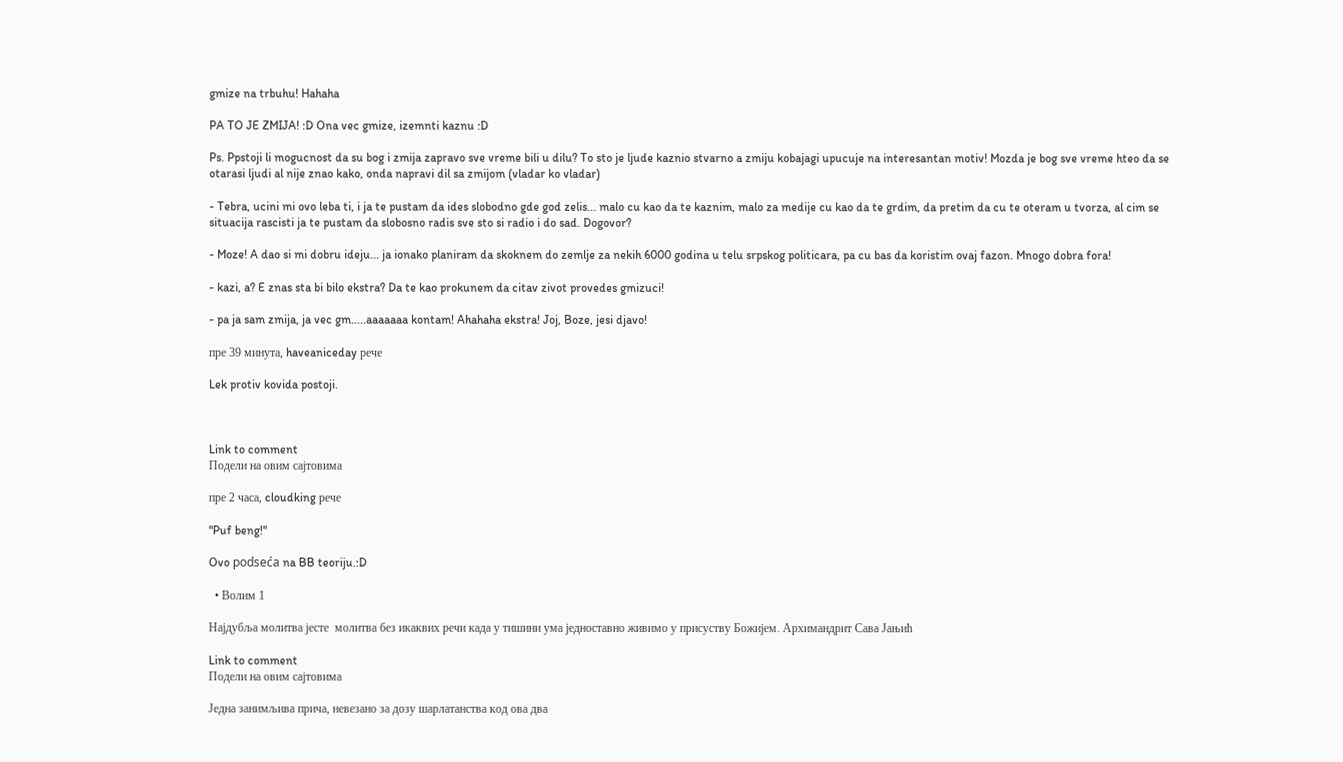gmize na trbuhu! Hahaha

PA TO JE ZMIJA! :D Ona vec gmize, izemnti kaznu :D

Ps. Ppstoji li mogucnost da su bog i zmija zapravo sve vreme bili u dilu? To sto je ljude kaznio stvarno a zmiju kobajagi upucuje na interesantan motiv! Mozda je bog sve vreme hteo da se otarasi ljudi al nije znao kako, onda napravi dil sa zmijom (vladar ko vladar)

- Tebra, ucini mi ovo leba ti, i ja te pustam da ides slobodno gde god zelis... malo cu kao da te kaznim, malo za medije cu kao da te grdim, da pretim da cu te oteram u tvorza, al cim se situacija rascisti ja te pustam da slobosno radis sve sto si radio i do sad. Dogovor?

- Moze! A dao si mi dobru ideju... ja ionako planiram da skoknem do zemlje za nekih 6000 godina u telu srpskog politicara, pa cu bas da koristim ovaj fazon. Mnogo dobra fora!

- kazi, a? E znas sta bi bilo ekstra? Da te kao prokunem da citav zivot provedes gmizuci!

- pa ja sam zmija, ja vec gm.....aaaaaaa kontam! Ahahaha ekstra! Joj, Boze, jesi djavo!

пре 39 минута, haveaniceday рече

Lek protiv kovida postoji.



Link to comment
Подели на овим сајтовима

пре 2 часа, cloudking рече

"Puf beng!"

Ovo podseća na BB teoriju.:D

  • Волим 1

Најдубља молитва јесте  молитва без икаквих речи када у тишини ума једноставно живимо у присуству Божијем. Архимандрит Сава Јањић

Link to comment
Подели на овим сајтовима

Једна занимљива прича, невезано за дозу шарлатанства код ова два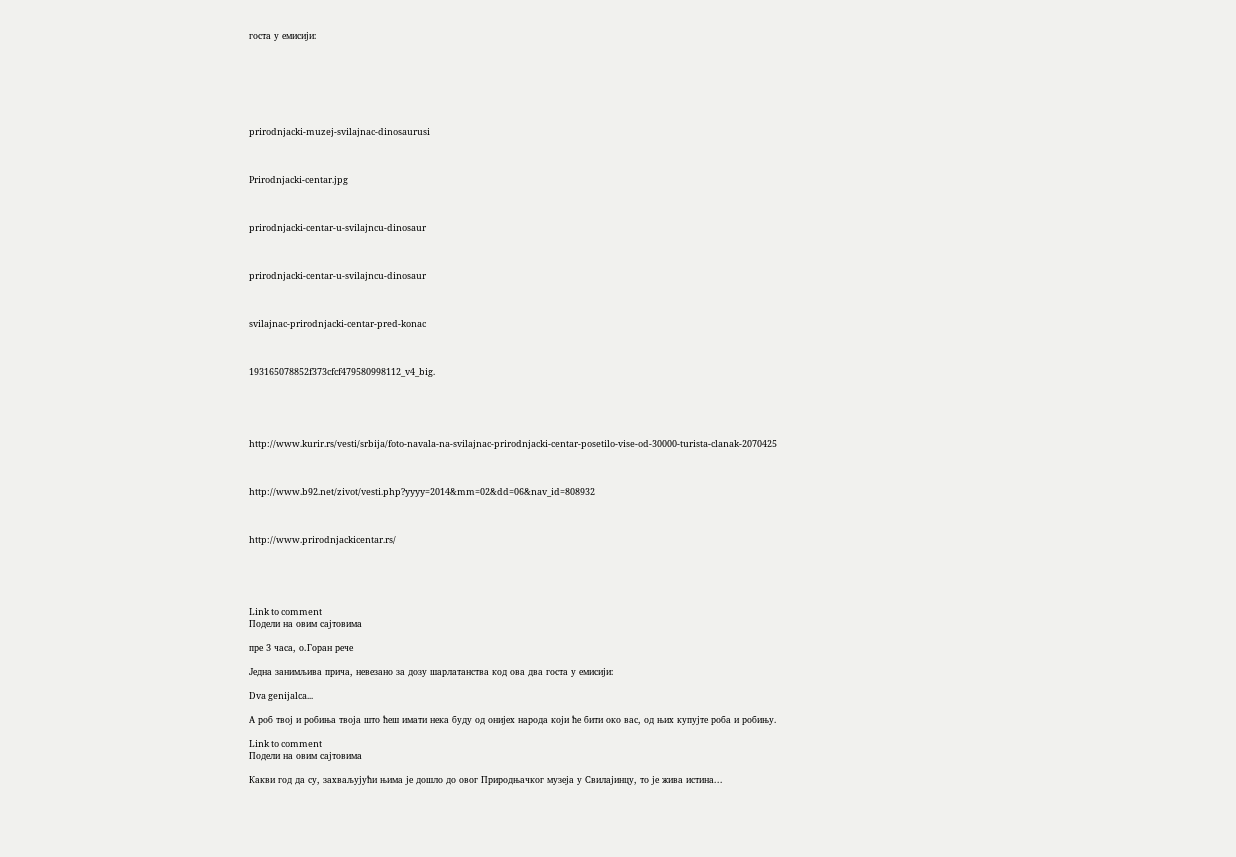госта у емисији:







prirodnjacki-muzej-svilajnac-dinosaurusi



Prirodnjacki-centar.jpg



prirodnjacki-centar-u-svilajncu-dinosaur



prirodnjacki-centar-u-svilajncu-dinosaur



svilajnac-prirodnjacki-centar-pred-konac



193165078852f373cfcf479580998112_v4_big.





http://www.kurir.rs/vesti/srbija/foto-navala-na-svilajnac-prirodnjacki-centar-posetilo-vise-od-30000-turista-clanak-2070425



http://www.b92.net/zivot/vesti.php?yyyy=2014&mm=02&dd=06&nav_id=808932



http://www.prirodnjackicentar.rs/





Link to comment
Подели на овим сајтовима

пре 3 часа, о.Горан рече

Једна занимљива прича, невезано за дозу шарлатанства код ова два госта у емисији:

Dva genijalca...

А роб твој и робиња твоја што ћеш имати нека буду од онијех народа који ће бити око вас, од њих купујте роба и робињу.

Link to comment
Подели на овим сајтовима

Какви год да су, захваљујући њима је дошло до овог Природњачког музеја у Свилајинцу, то је жива истина...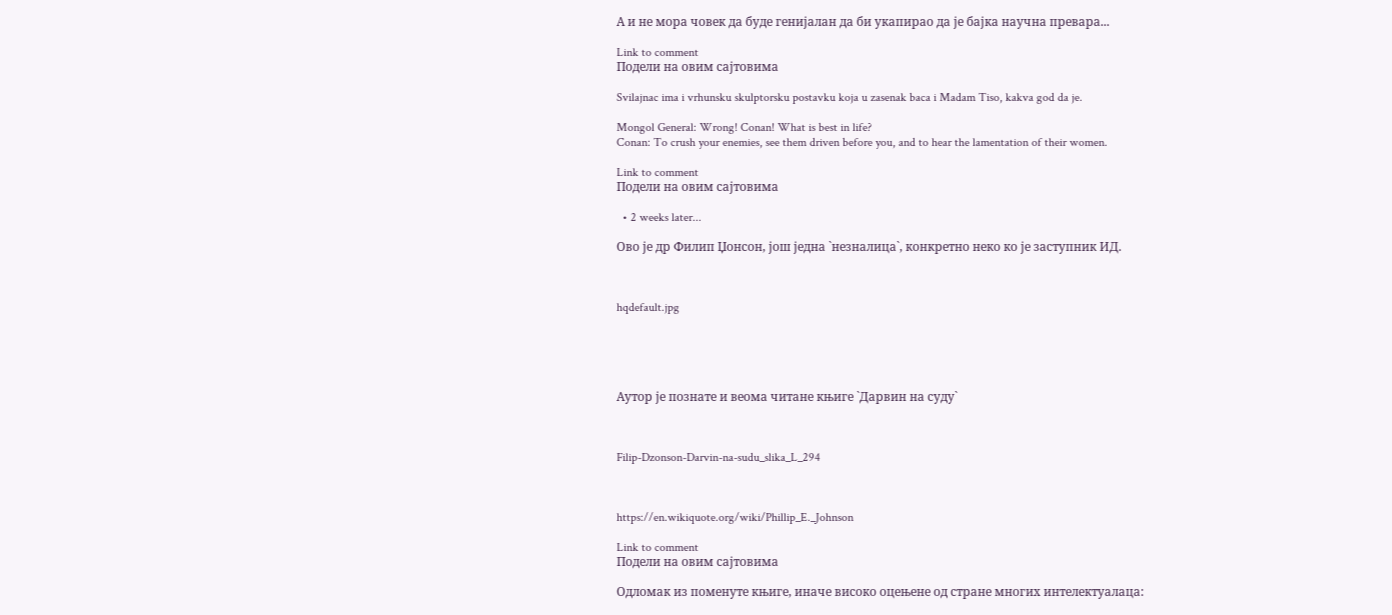А и не мора човек да буде генијалан да би укапирао да је бајка научна превара...

Link to comment
Подели на овим сајтовима

Svilajnac ima i vrhunsku skulptorsku postavku koja u zasenak baca i Madam Tiso, kakva god da je.

Mongol General: Wrong! Conan! What is best in life?
Conan: To crush your enemies, see them driven before you, and to hear the lamentation of their women.

Link to comment
Подели на овим сајтовима

  • 2 weeks later...

Ово је др Филип Џонсон, још једна `незналица`, конкретно неко ко је заступник ИД.



hqdefault.jpg





Аутор је познате и веома читане књиге `Дарвин на суду`



Filip-Dzonson-Darvin-na-sudu_slika_L_294



https://en.wikiquote.org/wiki/Phillip_E._Johnson

Link to comment
Подели на овим сајтовима

Одломак из поменуте књиге, иначе високо оцењене од стране многих интелектуалаца: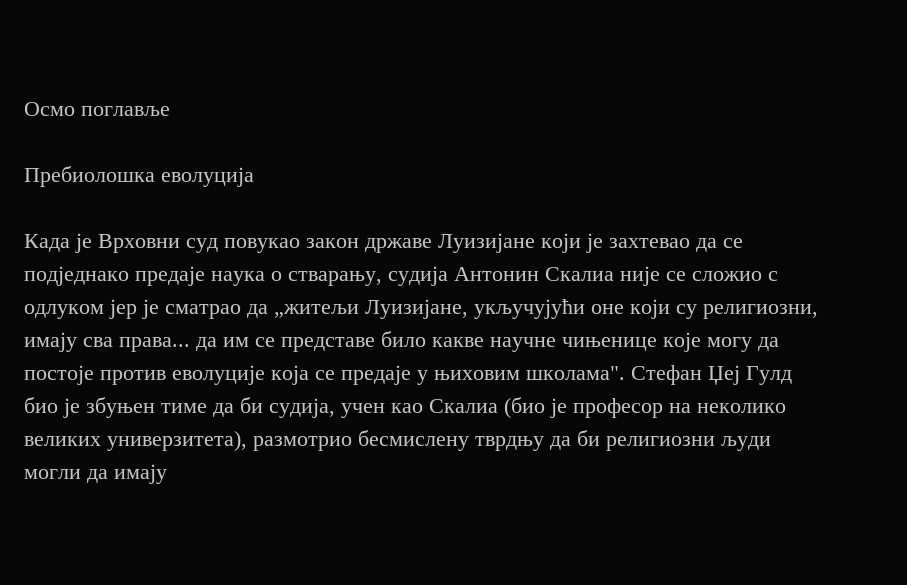Осмо поглавље

Пребиолошка еволуција

Када је Врховни суд повукао закон државе Луизијане који је захтевао да се подједнако предаје наука о стварању, судија Антонин Скалиа није се сложио с одлуком јер је сматрао да „житељи Луизијане, укључујући оне који су религиозни, имају сва права... да им се представе било какве научне чињенице које могу да постоје против еволуције која се предаје у њиховим школама". Стефан Џеј Гулд био је збуњен тиме да би судија, учен као Скалиа (био је професор на неколико великих универзитета), размотрио бесмислену тврдњу да би религиозни људи могли да имају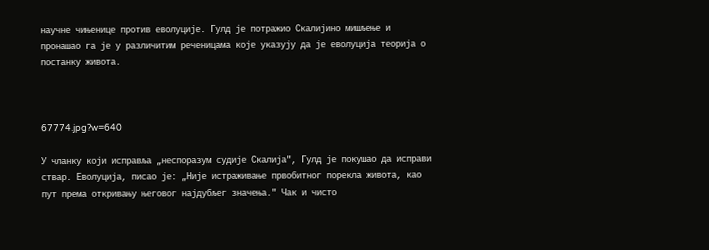научне чињенице против еволуције. Гулд је потражио Скалијино мишљење и пронашао га је у различитим реченицама које указују да је еволуција теорија о постанку живота.



67774.jpg?w=640

У чланку који исправља „неспоразум судије Скалија", Гулд је покушао да исправи ствар. Еволуција, писао је: „Није истраживање првобитног порекла живота, као пут према откривању његовог најдубљег значења." Чак и чисто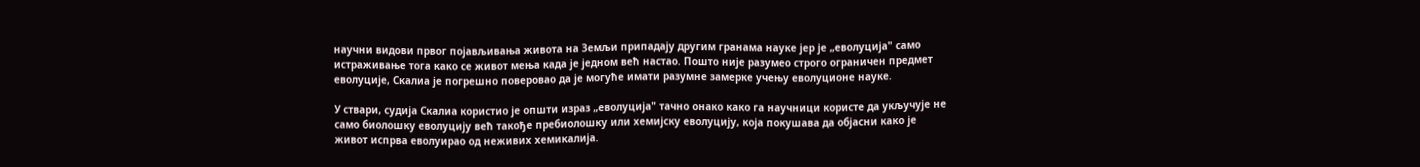научни видови првог појављивања живота на Земљи припадају другим гранама науке јер је „еволуција" само истраживање тога како се живот мења када је једном већ настао. Пошто није разумео строго ограничен предмет еволуције, Скалиа је погрешно поверовао да је могуће имати разумне замерке учењу еволуционе науке.

У ствари, судија Скалиа користио је општи израз „еволуција" тачно онако како га научници користе да укључује не само биолошку еволуцију већ такође пребиолошку или хемијску еволуцију, која покушава да објасни како је живот испрва еволуирао од неживих хемикалија.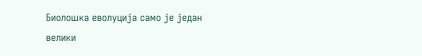Биолошка еволуција само је један велики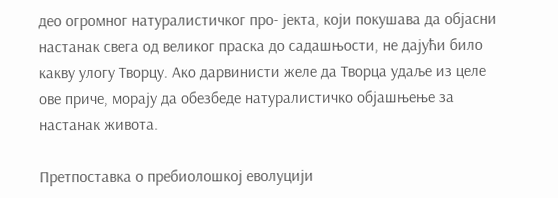део огромног натуралистичког про- јекта, који покушава да објасни настанак свега од великог праска до садашњости, не дајући било какву улогу Творцу. Ако дарвинисти желе да Творца удаље из целе ове приче, морају да обезбеде натуралистичко објашњење за настанак живота.

Претпоставка о пребиолошкој еволуцији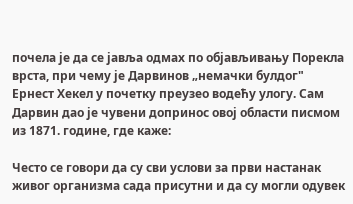почела је да се јавља одмах по објављивању Порекла врста, при чему је Дарвинов „немачки булдог" Ернест Хекел у почетку преузео водећу улогу. Сам Дарвин дао је чувени допринос овој области писмом из 1871. године, где каже:

Често се говори да су сви услови за први настанак живог организма сада присутни и да су могли одувек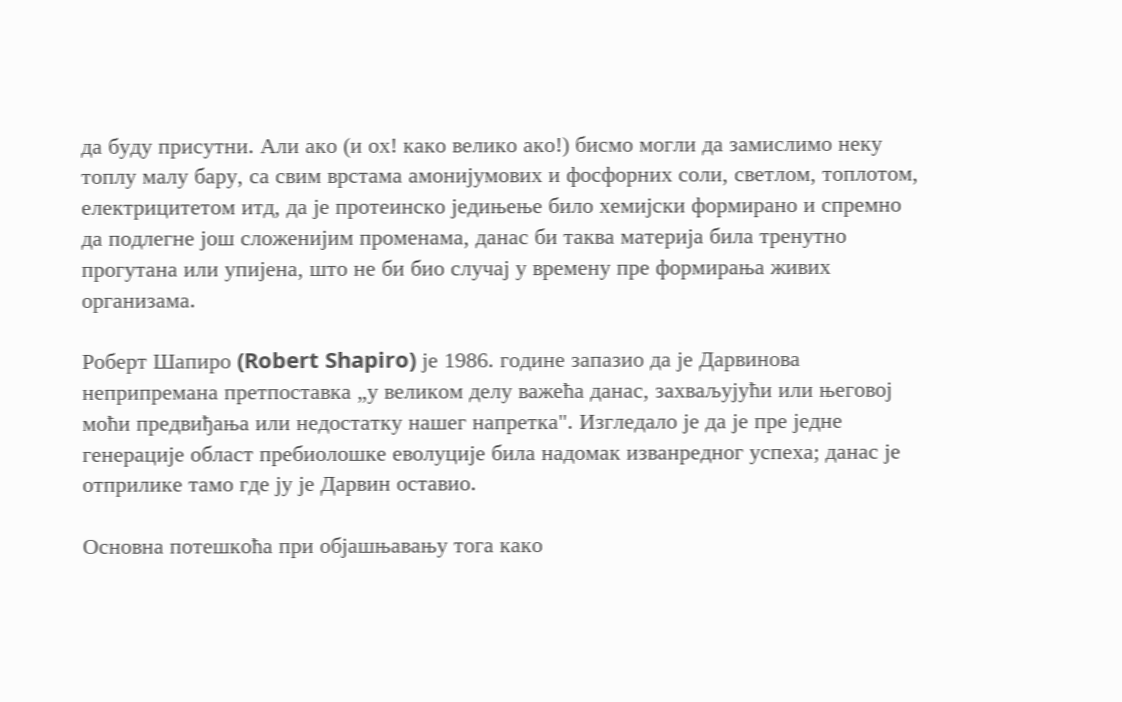да буду присутни. Али ако (и ох! како велико ако!) бисмо могли да замислимо неку топлу малу бару, са свим врстама амонијумових и фосфорних соли, светлом, топлотом, електрицитетом итд, да је протеинско једињење било хемијски формирано и спремно да подлегне још сложенијим променама, данас би таква материја била тренутно прогутана или упијена, што не би био случај у времену пре формирања живих организама.

Роберт Шапиро (Robert Shapiro) је 1986. године запазио да је Дарвинова неприпремана претпоставка „у великом делу важећа данас, захваљујући или његовој моћи предвиђања или недостатку нашег напретка". Изгледало је да је пре једне генерације област пребиолошке еволуције била надомак изванредног успеха; данас је отприлике тамо где ју је Дарвин оставио.

Основна потешкоћа при објашњавању тога како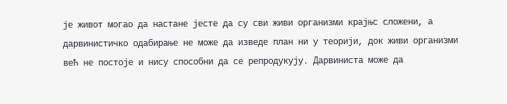је живот могао да настане јесте да су сви живи организми крајњс сложени, а дарвинистичко одабирање не може да изведе план ни у теорији, док живи организми већ не постоје и нису способни да се репродукују. Дарвиниста може да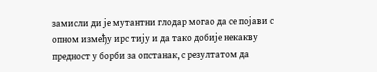замисли ди је мутантни глодар могао да се појави с опном између ирс тију и да тако добије некакву предност у борби за опстанак, с резултатом да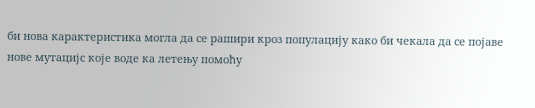би нова карактеристика могла да се рашири кроз популацију како би чекала да се појаве нове мутацијс које воде ка летењу помоћу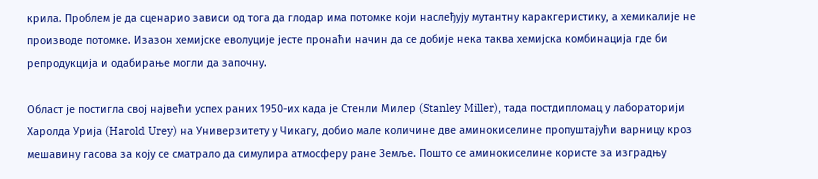крила. Проблем је да сценарио зависи од тога да глодар има потомке који наслеђују мутантну каракгеристику, а хемикалије не производе потомке. Изазон хемијске еволуције јесте пронаћи начин да се добије нека таква хемијска комбинација где би репродукција и одабирање могли да започну.

Област је постигла свој највећи успех раних 1950-их када је Стенли Милер (Stanley Miller), тада постдипломац у лабораторији Харолда Урија (Harold Urey) на Универзитету у Чикагу, добио мале количине две аминокиселине пропуштајући варницу кроз мешавину гасова за коју се сматрало да симулира атмосферу ране Земље. Пошто се аминокиселине користе за изградњу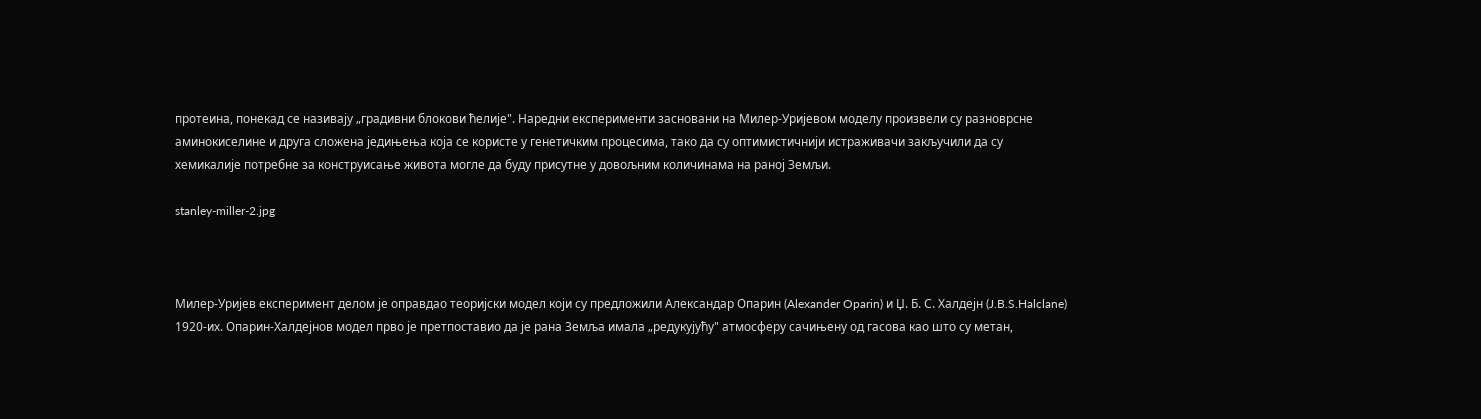протеина, понекад се називају „градивни блокови ћелије". Наредни експерименти засновани на Милер-Уријевом моделу произвели су разноврсне аминокиселине и друга сложена једињења која се користе у генетичким процесима, тако да су оптимистичнији истраживачи закључили да су хемикалије потребне за конструисање живота могле да буду присутне у довољним количинама на раној Земљи.

stanley-miller-2.jpg



Милер-Уријев експеримент делом је оправдао теоријски модел који су предложили Александар Опарин (Alexander Oparin) и Џ. Б. С. Халдејн (J.B.S.Halclane) 1920-их. Опарин-Халдејнов модел прво је претпоставио да је рана Земља имала „редукујућу" атмосферу сачињену од гасова као што су метан,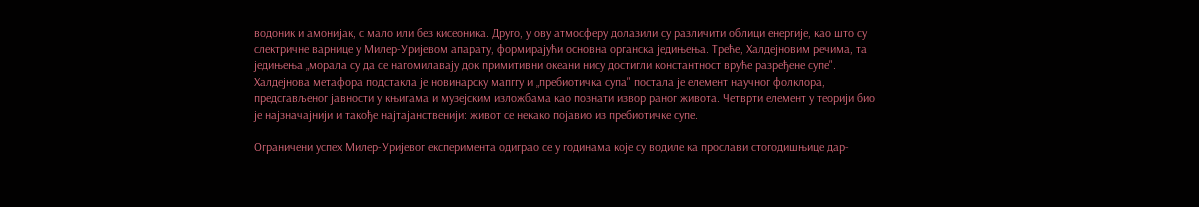водоник и амонијак, с мало или без кисеоника. Друго, у ову атмосферу долазили су различити облици енергије, као што су слектричне варнице у Милер-Уријевом апарату, формирајући основна органска једињења. Треће, Халдејновим речима, та једињења „морала су да се нагомилавају док примитивни океани нису достигли константност вруће разређене супе". Халдејнова метафора подстакла је новинарску мапггу и „пребиотичка супа" постала је елемент научног фолклора, предсгављеног јавности у књигама и музејским изложбама као познати извор раног живота. Четврти елемент у теорији био је најзначајнији и такође најтајанственији: живот се некако појавио из пребиотичке супе.

Ограничени успех Милер-Уријевог експеримента одиграо се у годинама које су водиле ка прослави стогодишњице дар-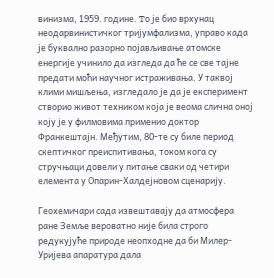винизма, 1959. године. To је био врхунац неодарвинистичког тријумфализма, управо када је буквално разорно појављивање атомске енергије учинило да изгледа да ће се све тајне предати моћи научног истраживања. У таквој клими мишљења, изгледало је да је експеримент створио живот техником која је веома слична оној коју је у филмовима применио доктор Франкештајн. Међутим, 80-те су биле период скептичког преиспитивања, током кога су стручњаци довели у питање сваки од четири елемента у Опарин-Халдејновом сценарију.

Геохемичари сада извештавају да атмосфера ране Земље вероватно није била строго редукујуће природе неопходне да би Милер-Уријева апаратура дала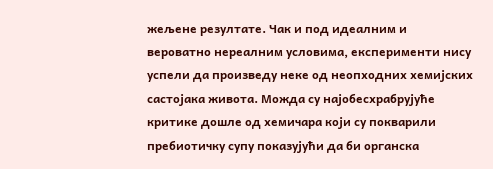жељене резултате. Чак и под идеалним и вероватно нереалним условима, експерименти нису успели да произведу неке од неопходних хемијских састојака живота. Можда су најобесхрабрујуће критике дошле од хемичара који су покварили пребиотичку супу показујући да би органска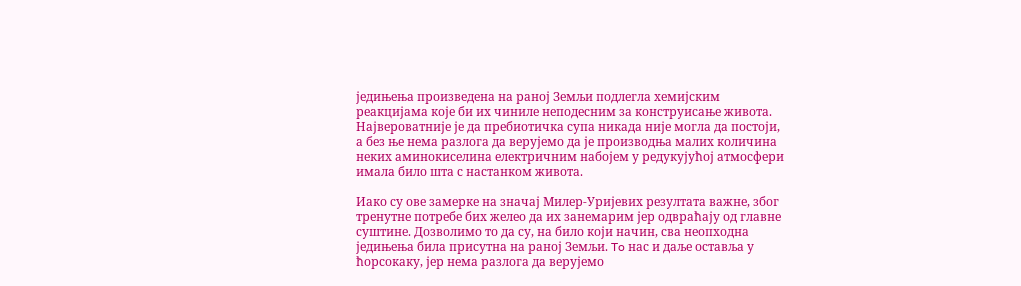једињења произведена на раној Земљи подлегла хемијским реакцијама које би их чиниле неподесним за конструисање живота. Највероватније је да пребиотичка супа никада није могла да постоји, а без ње нема разлога да верујемо да је производња малих количина неких аминокиселина електричним набојем у редукујућој атмосфери имала било шта с настанком живота.

Иако су ове замерке на значај Милер-Уријевих резултата важне, због тренутне потребе бих желео да их занемарим јер одвраћају од главне суштине. Дозволимо то да су, на било који начин, сва неопходна једињења била присутна на раној Земљи. To нас и даље оставља у ћорсокаку, јер нема разлога да верујемо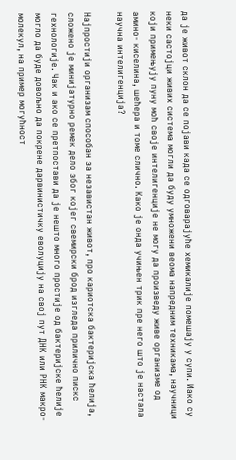да је живот склон да се појави када се одговарајуће хемикалије помешају у супи. Иако су неки састојци живих система могли да буду умножени веома напредним техникама, научници који примењују пуну моћ своје интелигенције не могу да произведу живе организме од амино- киселина, шећера и томе слично. Како је онда учињен трик пре него што је настала научна интелигенција?

Најпростији организам способан за независтан живот, про кариотска бактеријска ћелија, сложено је минијатурно ремек дело због којег свемирски брод изгледа прилично пискс гехнологије. Чак и ако се претпостави да је нешто много простије од бактеријске ћелије могло да буде довољно да покрене дарвинистичку еволуцију на свој пут ДНК или РНК макро- молекул, на пример могућност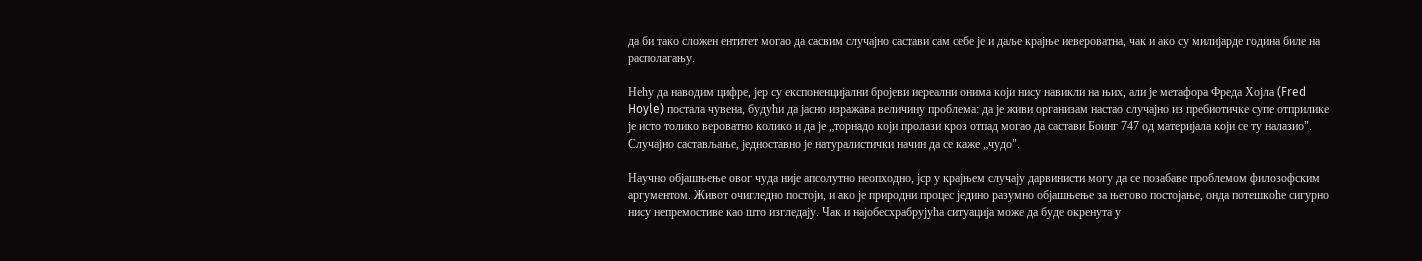да би тако сложен ентитет могао да сасвим случајно састави сам себе је и даље крајње иевероватна, чак и ако су милијарде година биле на располагању.

Нећу да наводим цифре, јер су експоненцијални бројеви иереални онима који нису навикли на њих, али је метафора Фреда Хојла (Fred Hoyle) постала чувена, будући да јасно изражава величину проблема: да је живи организам настао случајно из пребиотичке супе отприлике је исто толико вероватно колико и да је „торнадо који пролази кроз отпад могао да састави Боинг 747 од материјала који се ту налазио". Случајно састављање, једноставно је натуралистички начин да се каже „чудо".

Научно објашњење овог чуда није апсолутно неопходно, јср у крајњем случају дарвинисти могу да се позабаве проблемом филозофским аргументом. Живот очигледно постоји, и ако је природни процес једино разумно објашњење за његово постојање, онда потешкоће сигурно нису непремостиве као што изгледају. Чак и најобесхрабрујућа ситуација може да буде окренута у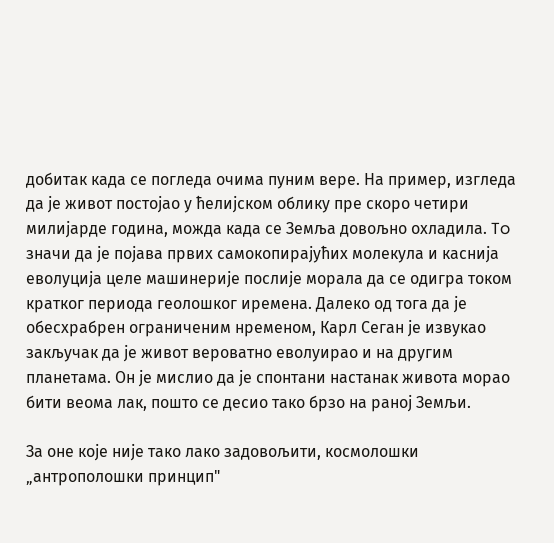добитак када се погледа очима пуним вере. На пример, изгледа да је живот постојао у ћелијском облику пре скоро четири милијарде година, можда када се Земља довољно охладила. To значи да је појава првих самокопирајућих молекула и каснија еволуција целе машинерије послије морала да се одигра током кратког периода геолошког иремена. Далеко од тога да је обесхрабрен ограниченим нременом, Карл Сеган је извукао закључак да је живот вероватнo еволуирао и на другим планетама. Он је мислио да је спонтани настанак живота морао бити веома лак, пошто се десио тако брзо на раној Земљи.

За оне које није тако лако задовољити, космолошки „антрополошки принцип"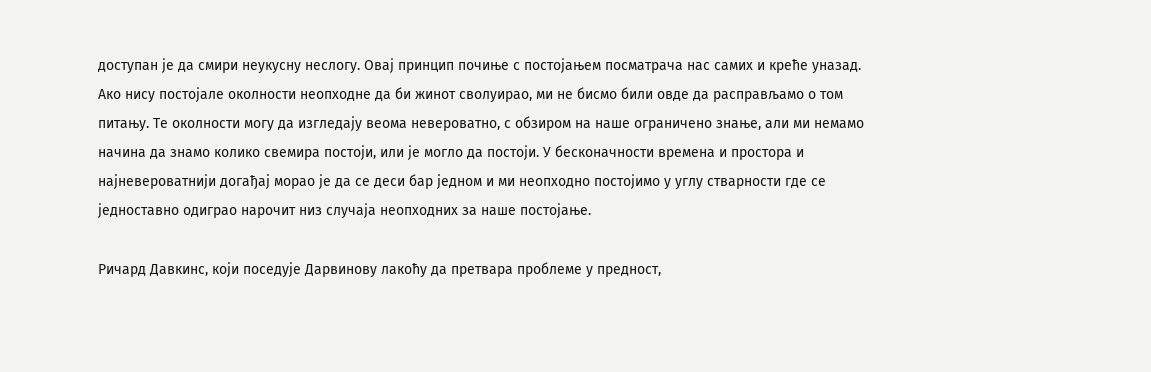доступан је да смири неукусну неслогу. Овај принцип почиње с постојањем посматрача нас самих и креће уназад. Ако нису постојале околности неопходне да би жинот сволуирао, ми не бисмо били овде да расправљамо о том питању. Те околности могу да изгледају веома невероватно, с обзиром на наше ограничено знање, али ми немамо начина да знамо колико свемира постоји, или је могло да постоји. У бесконачности времена и простора и најневероватнији догађај морао је да се деси бар једном и ми неопходно постојимо у углу стварности где се једноставно одиграо нарочит низ случаја неопходних за наше постојање.

Ричард Давкинс, који поседује Дарвинову лакоћу да претвара проблеме у предност,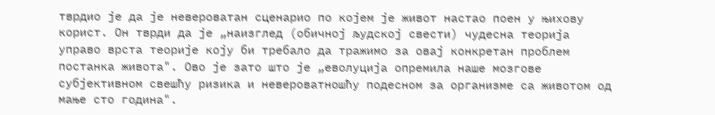тврдио је да је невероватан сценарио по којем је живот настао поен у њихову корист. Он тврди да је „наизглед (обичној људској свести) чудесна теорија управо врста теорије коју би требало да тражимо за овај конкретан проблем постанка живота". Ово је зато што је „еволуција опремила наше мозгове субјективном свешћу ризика и невероватношћу подесном за организме са животом од мање сто година".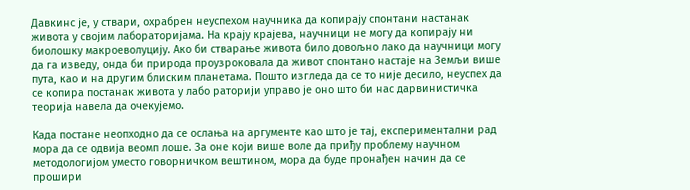Давкинс је, у ствари, охрабрен неуспехом научника да копирају спонтани настанак живота у својим лабораторијама. На крају крајева, научници не могу да копирају ни биолошку макроеволуцију. Ако би стварање живота било довољно лако да научници могу да га изведу, онда би природа проузроковала да живот спонтано настаје на Земљи више пута, као и на другим блиским планетама. Пошто изгледа да се то није десило, неуспех да се копира постанак живота у лабо раторији управо је оно што би нас дарвинистичка теорија навела да очекујемо.

Када постане неопходно да се ослања на аргументе као што је тај, експериментални рад мора да се одвија веомп лоше. За оне који више воле да приђу проблему научном методологијом уместо говорничком вештином, мора да буде пронађен начин да се прошири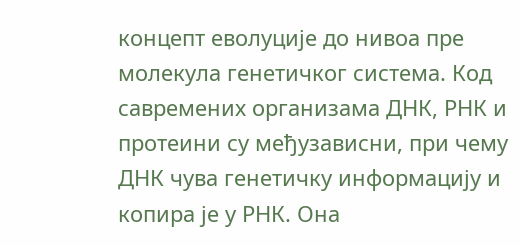концепт еволуције до нивоа пре молекула генетичког система. Код савремених организама ДНК, РНК и протеини су међузависни, при чему ДНК чува генетичку информацију и копира је у РНК. Она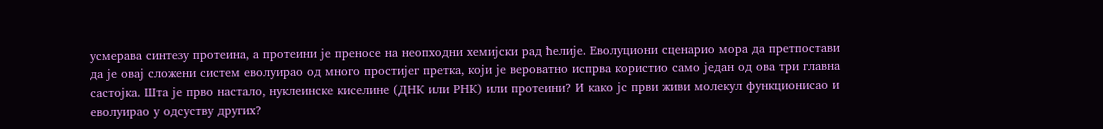усмерава синтезу протеина, а протеини је преносе на неопходни хемијски рад ћелије. Еволуциони сценарио мора да претпостави да је овај сложени систем еволуирао од много простијег претка, који је вероватно испрва користио само један од ова три главна састојка. Шта је прво настало, нуклеинске киселине (ДНК или РНК) или протеини? И како јс први живи молекул функционисао и еволуирао у одсуству других?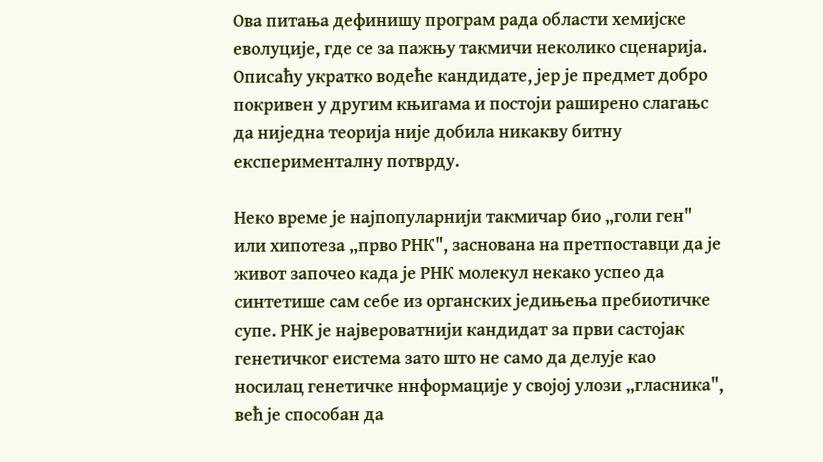Ова питања дефинишу програм рада области хемијске еволуције, где се за пажњу такмичи неколико сценарија. Описаћу укратко водеће кандидате, јер је предмет добро покривен у другим књигама и постоји раширено слагањс да ниједна теорија није добила никакву битну експерименталну потврду.

Неко време је најпопуларнији такмичар био „голи ген" или хипотеза „прво РНК", заснована на претпоставци да је живот започео када је РНК молекул некако успео да синтетише сам себе из органских једињења пребиотичке супе. РHK је највероватнији кандидат за први састојак генетичког еистема зато што не само да делује као носилац генетичке ннформације у својој улози „гласника", већ је способан да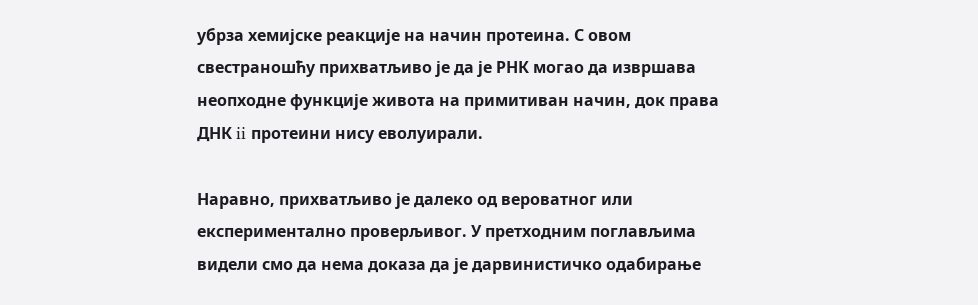убрза хемијске реакције на начин протеина. С овом свестраношћу прихватљиво је да је РНК могао да извршава неопходне функције живота на примитиван начин, док права ДНК ii протеини нису еволуирали.

Наравно, прихватљиво је далеко од вероватног или експериментално проверљивог. У претходним поглављима видели смо да нема доказа да је дарвинистичко одабирање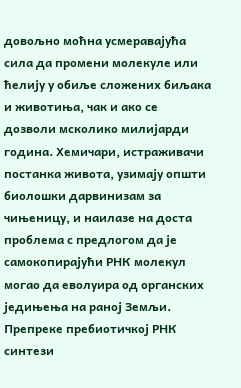довољно моћна усмеравајућа сила да промени молекуле или ћелију у обиље сложених биљака и животиња, чак и ако се дозволи мсколико милијарди година. Хемичари, истраживачи постанка живота, узимају општи биолошки дарвинизам за чињеницу, и наилазе на доста проблема с предлогом да је самокопирајући РНК молекул могао да еволуира од органских једињења на раној Земљи. Препреке пребиотичкој РНК синтези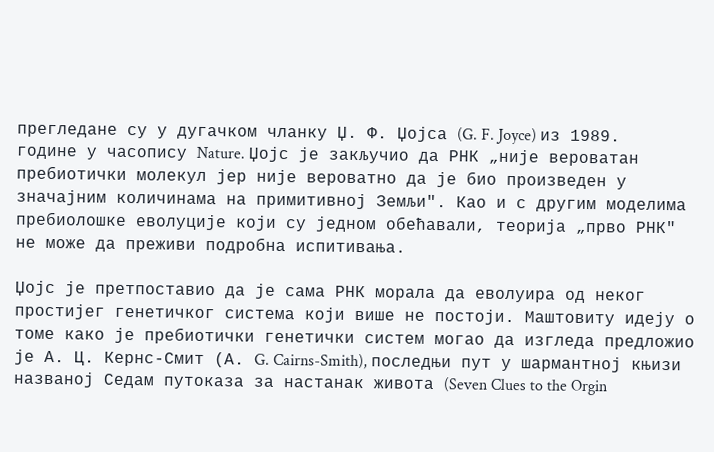прегледане су у дугачком чланку Џ. Ф. Џојса (G. F. Joyce) из 1989. године у часопису Nature. Џојс је закључио да РНК „није вероватан пребиотички молекул јер није вероватно да је био произведен у значајним количинама на примитивној Земљи". Као и с другим моделима пребиолошке еволуције који су једном обећавали, теорија „прво РНК" не може да преживи подробна испитивања.

Џојс је претпоставио да је сама РНК морала да еволуира од неког простијег генетичког система који више не постоји. Маштовиту идеју о томе како је пребиотички генетички систем могао да изгледа предложио је А. Ц. Кернс-Смит (А. G. Cairns-Smith), последњи пут у шармантној књизи названој Седам путоказа за настанак живота (Seven Clues to the Orgin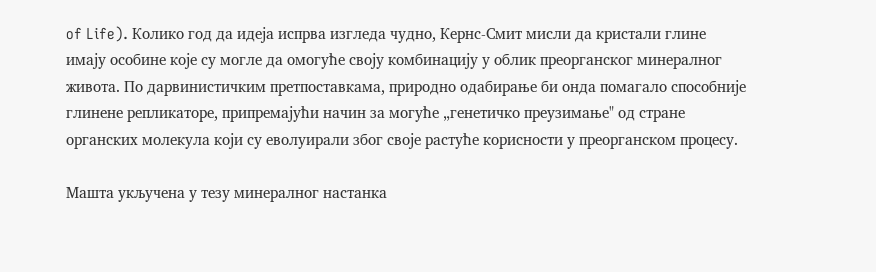of Life). Колико год да идеја испрва изгледа чудно, Кернс-Смит мисли да кристали глине имају особине које су могле да омогуће своју комбинацију у облик преорганског минералног живота. По дарвинистичким претпоставкама, природно одабирање би онда помагало способније глинене репликаторе, припремајући начин за могуће „генетичко преузимање" од стране органских молекула који су еволуирали због своје растуће корисности у преорганском процесу.

Машта укључена у тезу минералног настанка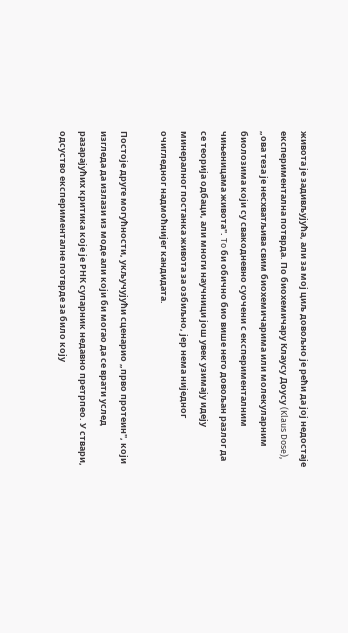живота је задивљујућа, али за мој циљ довољно је рећи да јој недостаје експериментална потврда. По биохемичару Клаусу Доусу (Klaus Dose), „ова теза је несхватљива свим биохемичарима или молекуларним биолозима који су свакодневно суочени с експерименталним чињеницама живота". To би обично био више него довољан разлог да се теорија одбаци, али многи научници још увек узимају идеју минералног постанка живота за озбиљно, јер нема ниједног очигледног надмоћнијег кандидата.

Постоје друге могућности, укључујући сценарио „прво протеин", који изгледа да излази из моде али који би могао да се врати услед разарајућих критика које је РНК супарник недавно претрпео. У ствари, одсуство експерименталне потврде за било коју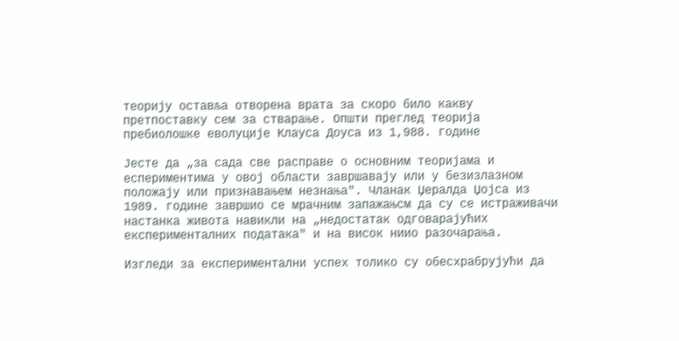теорију оставља отворена врата за скоро било какву претпоставку сем за стварање. Општи преглед теорија пребиолошке еволуције Клауса Доуса из 1,988. године

Јесте да „за сада све расправе о основним теоријама и еспериментима у овој области завршавају или у безизлазном положају или признавањем незнања". Чланак Џералда Џојса из 1989. године завршио се мрачним запажањсм да су се истраживачи настанка живота навикли на „недостатак одговарајућих експерименталних података" и на висок ниио разочарања.

Изгледи за експериментални успех толико су обесхрабрујући да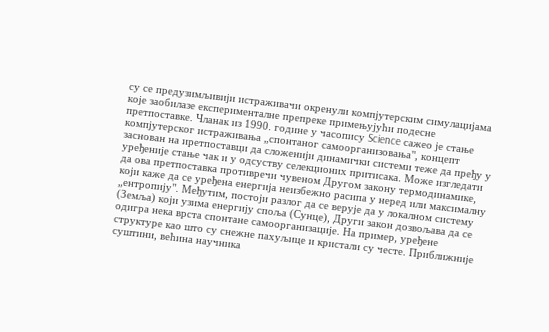су се предузимљивији истраживачи окренули компјутерским симулацијама које заобилазе експерименталне препреке примењујући подесне претпоставке. Чланак из 1990. године у часопису Science сажео је стање компјутерског истраживања „спонтаног самоорганизовања", концепт заснован на иретпоставци да сложенији динамички системи теже да пређу у уређеније стање чак и у одсуству селекционих притисака. Може изгледати да ова претпоставка противречи чувеном Другом закону термодинамике, који каже да се уређена енергија неизбежно расипа у неред или максималну „ентропију". Међутим, постоји разлог да се верује да у локалном систему (Земља) који узима енергију споља (Сунце), Други закон дозвољава да се одигра нека врста спонтане самоорганизације. На пример, уређене структуре као што су снежне пахуљице и кристали су честе. Приближније суштини, већина научника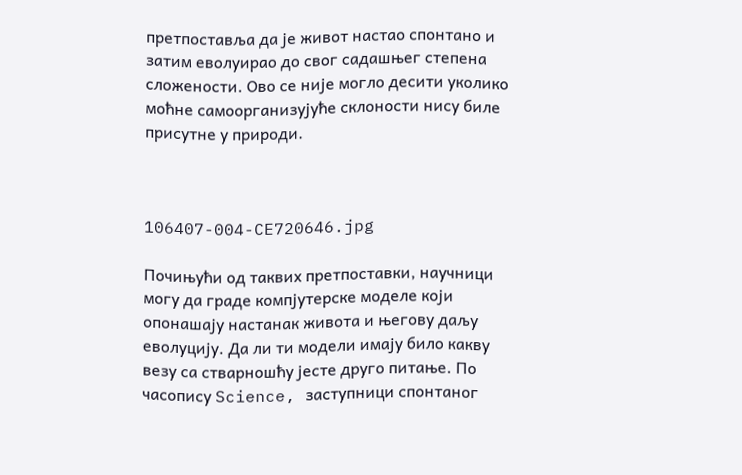претпоставља да је живот настао спонтано и затим еволуирао до свог садашњег степена сложености. Ово се није могло десити уколико моћне самоорганизујуће склоности нису биле присутне у природи.



106407-004-CE720646.jpg

Почињући од таквих претпоставки, научници могу да граде компјутерске моделе који опонашају настанак живота и његову даљу еволуцију. Да ли ти модели имају било какву везу са стварношћу јесте друго питање. По часопису Science, заступници спонтаног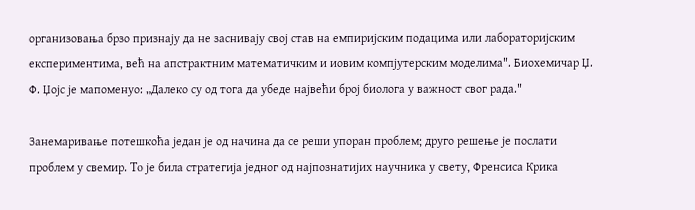организовања брзо признају да не заснивају свој став на емпиријским подацима или лабораторијским експериментима, већ на апстрактним математичким и иовим компјутерским моделима". Биохемичар Џ. Ф. Џојс је мапоменуо: „Далеко су од тога да убеде највећи број биолога у важност свог рада."

Занемаривање потешкоћа један је од начина да се реши упоран проблем; друго решење је послати проблем у свемир. To је била стратегија једног од најпознатијих научника у свету, Френсиса Крика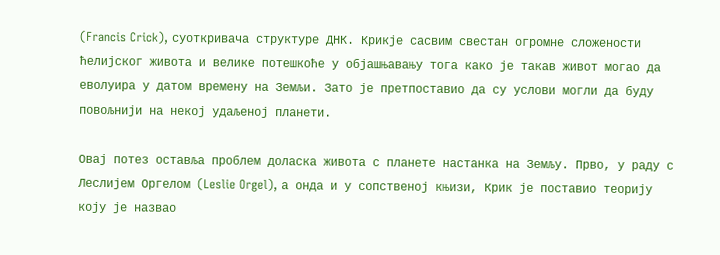(Francis Crick), суоткривача структуре ДНК. Крикје сасвим свестан огромне сложености ћелијског живота и велике потешкоће у објашњавању тога како је такав живот могао да еволуира у датом времену на Земљи. Зато је претпоставио да су услови могли да буду повољнији на некој удаљеној планети.

Овај потез оставља проблем доласка живота с планете настанка на Земљу. Прво, у раду с Леслијем Оргелом (Leslie Orgel), а онда и у сопственој књизи, Крик је поставио теорију коју је назвао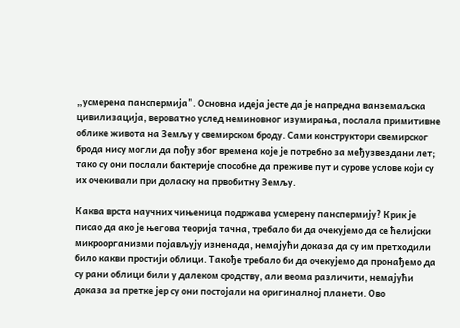„усмерена панспермија". Основна идеја јесте да је напредна ванземаљска цивилизација, вероватно услед неминовног изумирања, послала примитивне облике живота на Земљу у свемирском броду. Сами конструктори свемирског брода нису могли да пођу због времена које је потребно за међузвездани лет; тако су они послали бактерије способне да преживе пут и сурове услове који су их очекивали при доласку на првобитну Земљу.

Каква врста научних чињеница подржава усмерену панспермију? Крик је писао да ако је његова теорија тачна, требало би да очекујемо да се ћелијски микроорганизми појављују изненада, немајући доказа да су им претходили било какви простији облици. Такође требало би да очекујемо да пронађемо да су рани облици били у далеком сродству, али веома различити, немајући доказа за претке јер су они постојали на оригиналној планети. Ово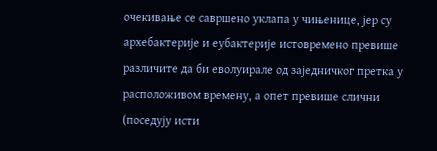очекивање се савршено уклапа у чињенице, јер су архебактерије и еубактерије истовремено превише различите да би еволуирале од заједничког претка у расположивом времену, а опет превише слични (поседују исти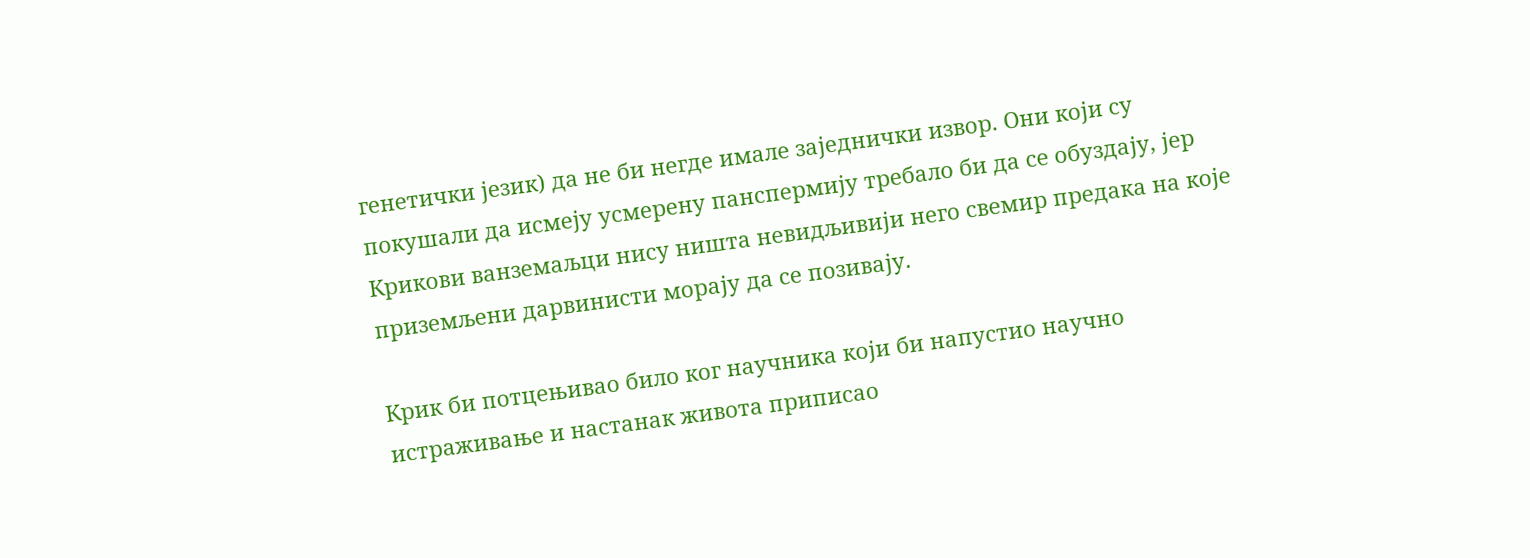генетички језик) да не би негде имале заједнички извор. Они који су покушали да исмеју усмерену панспермију требало би да се обуздају, јер Крикови ванземаљци нису ништа невидљивији него свемир предака на које приземљени дарвинисти морају да се позивају.

Крик би потцењивао било ког научника који би напустио научно истраживање и настанак живота приписао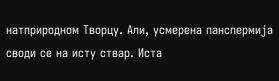натприродном Творцу. Али, усмерена панспермија своди се на исту ствар. Иста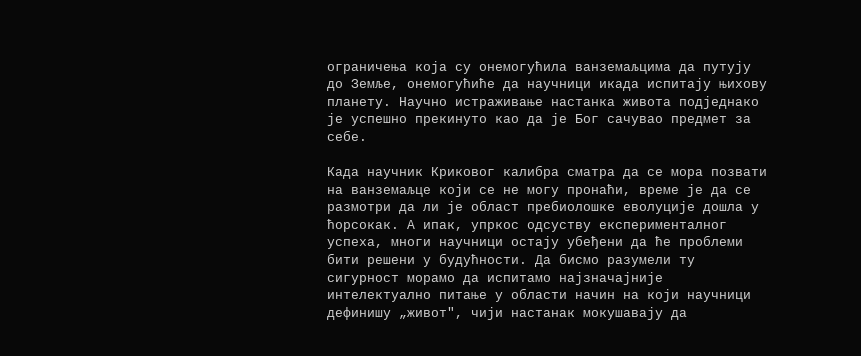ограничења која су онемогућила ванземаљцима да путују до Земље, онемогућиће да научници икада испитају њихову планету. Научно истраживање настанка живота подједнако је успешно прекинуто као да је Бог сачувао предмет за себе.

Када научник Криковог калибра сматра да се мора позвати на ванземаљце који се не могу пронаћи, време је да се размотри да ли је област пребиолошке еволуције дошла у ћорсокак. А ипак, упркос одсуству експерименталног успеха, многи научници остају убеђени да ће проблеми бити решени у будућности. Да бисмо разумели ту сигурност морамо да испитамо најзначајније интелектуално питање у области начин на који научници дефинишу „живот", чији настанак мокушавају да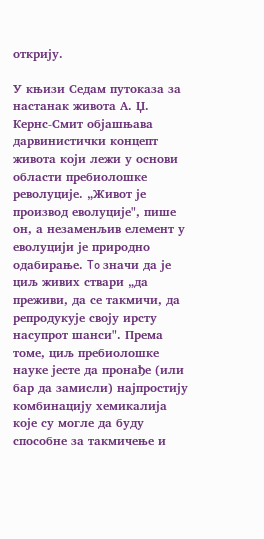открију.

У књизи Седам путоказа за настанак живота А. Џ. Кернс-Смит објашњава дарвинистички концепт живота који лежи у основи области пребиолошке револуције. „Живот је производ еволуције", пише он, а незаменљив елемент у еволуцији је природно одабирање. To значи да је циљ живих ствари „да преживи, да се такмичи, да репродукује своју ирсту насупрот шанси". Према томе, циљ пребиолошке науке јесте да пронађе (или бар да замисли) најпростију комбинацију хемикалија које су могле да буду способне за такмичење и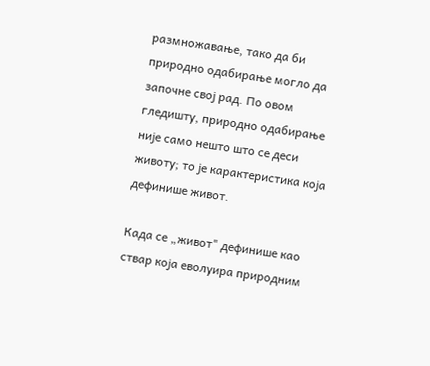размножавање, тако да би природно одабирање могло да започне свој рад. По овом гледишту, природно одабирање није само нешто што се деси животу; то је карактеристика која дефинише живот.

Када се „живот" дефинише као ствар која еволуира природним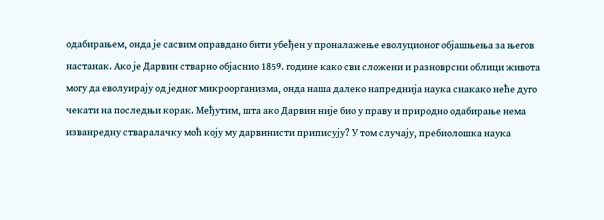одабирањем, онда је сасвим оправдано бити убеђен у проналажење еволуционог објашњења за његов настанак. Ако је Дарвин стварно објаснио 1859. године како сви сложени и разноврсни облици живота могу да еволуирају од једног микроорганизма, онда наша далеко напреднија наука снакако неће дуго чекати на последњи корак. Међутим, шта ако Дарвин није био у праву и природно одабирање нема изванредну стваралачку моћ коју му дарвинисти приписују? У том случају, пребиолошка наука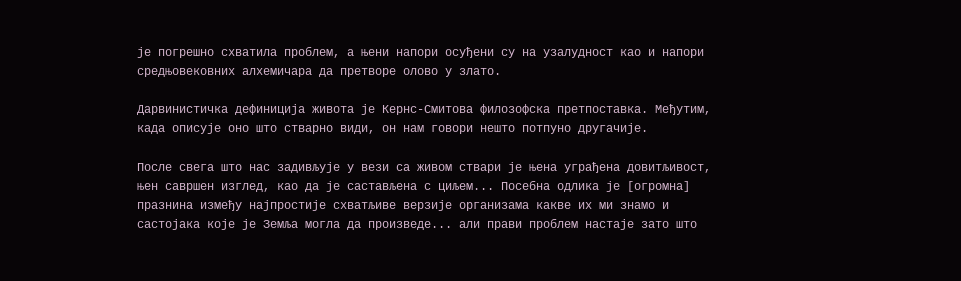је погрешно схватила проблем, а њени напори осуђени су на узалудност као и напори средњовековних алхемичара да претворе олово у злато.

Дарвинистичка дефиниција живота је Кернс-Смитова филозофска претпоставка. Међутим, када описује оно што стварно види, он нам говори нешто потпуно другачије.

После свега што нас задивљује у вези са живом ствари је њена уграђена довитљивост, њен савршен изглед, као да је састављена с циљем... Посебна одлика је [огромна] празнина између најпростије схватљиве верзије организама какве их ми знамо и састојака које је Земља могла да произведе... али прави проблем настаје зато што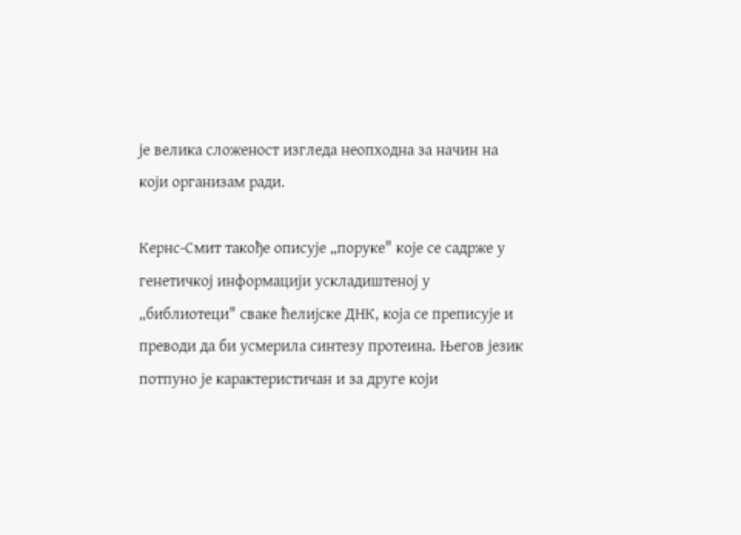је велика сложеност изгледа неопходна за начин на који организам ради.

Кернс-Смит такође описује „поруке" које се садрже у генетичкој информацији ускладиштеној у „библиотеци" сваке ћелијске ДНК, која се преписује и преводи да би усмерила синтезу протеина. Његов језик потпуно је карактеристичан и за друге који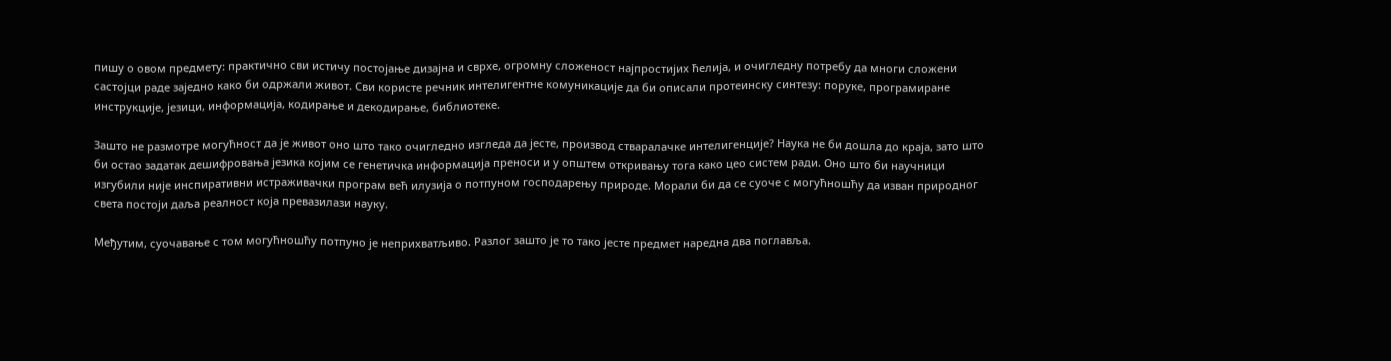пишу о овом предмету: практично сви истичу постојање дизајна и сврхе, огромну сложеност најпростијих ћелија, и очигледну потребу да многи сложени састојци раде заједно како би одржали живот. Сви користе речник интелигентне комуникације да би описали протеинску синтезу: поруке, програмиране инструкције, језици, информација, кодирање и декодирање, библиотеке.

Зашто не размотре могућност да је живот оно што тако очигледно изгледа да јесте, производ стваралачке интелигенције? Наука не би дошла до краја, зато што би остао задатак дешифровања језика којим се генетичка информација преноси и у општем откривању тога како цео систем ради. Оно што би научници изгубили није инспиративни истраживачки програм већ илузија о потпуном господарењу природе. Морали би да се суоче с могућношћу да изван природног света постоји даља реалност која превазилази науку.

Међутим, суочавање с том могућношћу потпуно је неприхватљиво. Разлог зашто је то тако јесте предмет наредна два поглавља.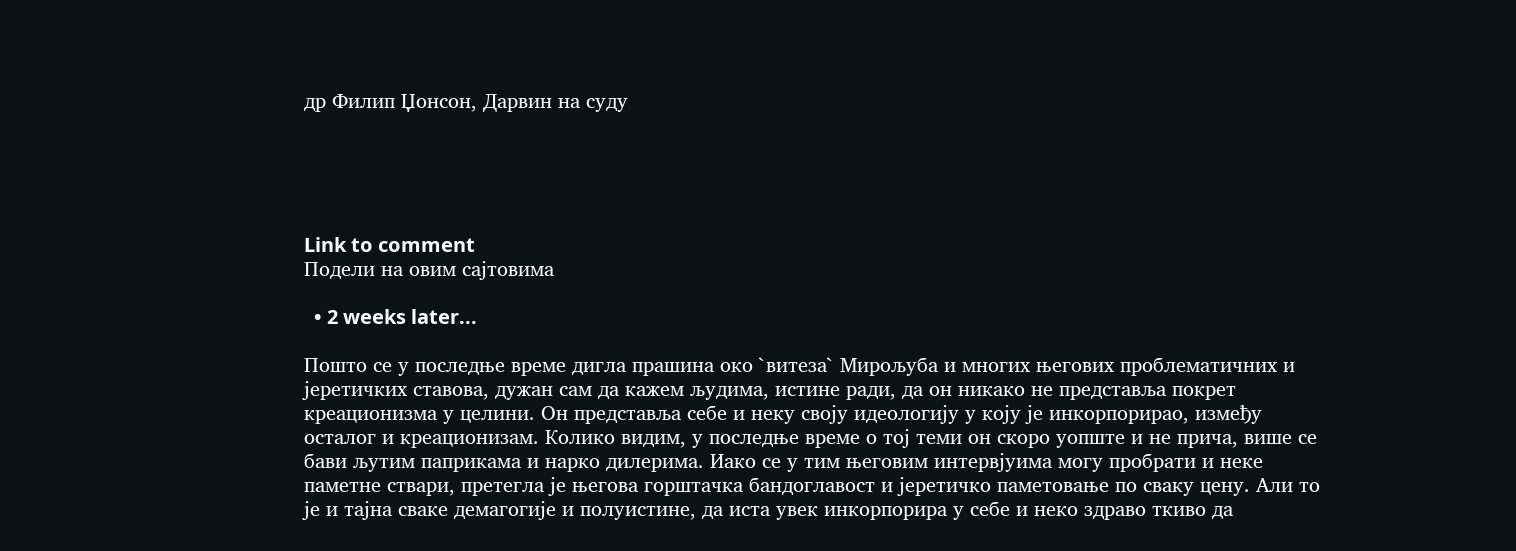др Филип Џонсон, Дарвин на суду





Link to comment
Подели на овим сајтовима

  • 2 weeks later...

Пошто се у последње време дигла прашина око `витеза` Мирољуба и многих његових проблематичних и јеретичких ставова, дужан сам да кажем људима, истине ради, да он никако не представља покрет креационизма у целини. Он представља себе и неку своју идеологију у коју је инкорпорирао, између осталог и креационизам. Колико видим, у последње време о тој теми он скоро уопште и не прича, више се бави љутим паприкама и нарко дилерима. Иако се у тим његовим интервјуима могу пробрати и неке паметне ствари, претегла је његова горштачка бандоглавост и јеретичко паметовање по сваку цену. Али то је и тајна сваке демагогије и полуистине, да иста увек инкорпорира у себе и неко здраво ткиво да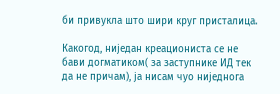би привукла што шири круг присталица.

Какогод, ниједан креациониста се не бави догматиком( за заступнике ИД тек да не причам), ја нисам чуо ниједнога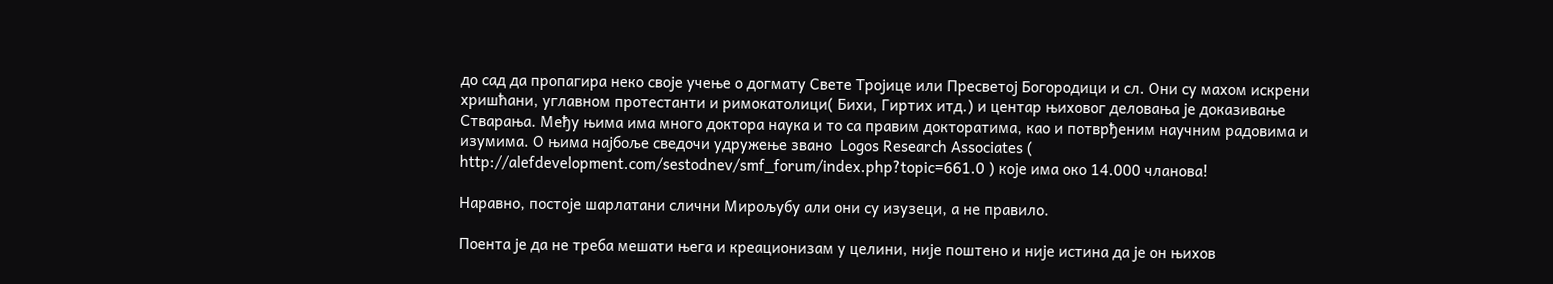до сад да пропагира неко своје учење о догмату Свете Тројице или Пресветој Богородици и сл. Они су махом искрени хришћани, углавном протестанти и римокатолици( Бихи, Гиртих итд.) и центар њиховог деловања је доказивање Стварања. Међу њима има много доктора наука и то са правим докторатима, као и потврђеним научним радовима и изумима. О њима најбоље сведочи удружење звано  Logos Research Associates ( http://alefdevelopment.com/sestodnev/smf_forum/index.php?topic=661.0 ) које има око 14.000 чланова!

Наравно, постоје шарлатани слични Мирољубу али они су изузеци, а не правило.

Поента је да не треба мешати њега и креационизам у целини, није поштено и није истина да је он њихов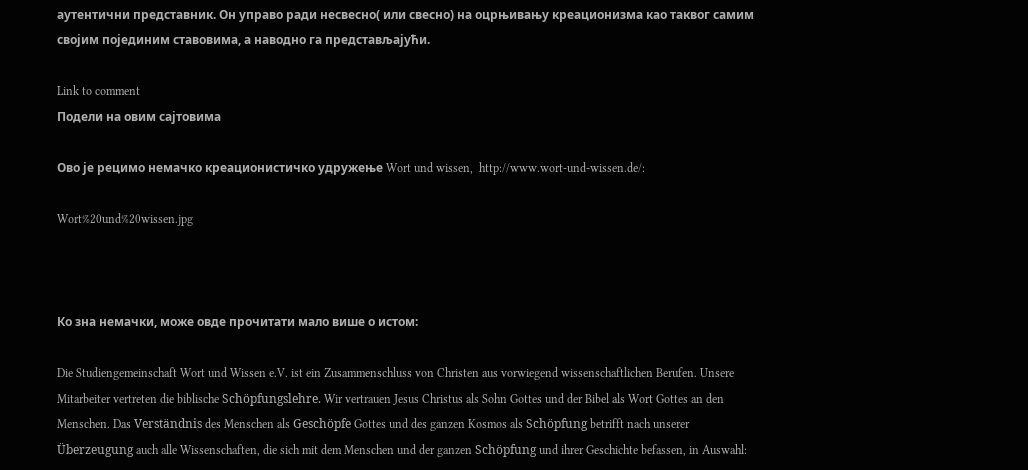аутентични представник. Он управо ради несвесно( или свесно) на оцрњивању креационизма као таквог самим својим појединим ставовима, а наводно га представљајући.

Link to comment
Подели на овим сајтовима

Ово је рецимо немачко креационистичко удружење Wort und wissen,  http://www.wort-und-wissen.de/:

Wort%20und%20wissen.jpg



Ко зна немачки, може овде прочитати мало више о истом:

Die Studiengemeinschaft Wort und Wissen e.V. ist ein Zusammenschluss von Christen aus vorwiegend wissenschaftlichen Berufen. Unsere Mitarbeiter vertreten die biblische Schöpfungslehre. Wir vertrauen Jesus Christus als Sohn Gottes und der Bibel als Wort Gottes an den Menschen. Das Verständnis des Menschen als Geschöpfe Gottes und des ganzen Kosmos als Schöpfung betrifft nach unserer Überzeugung auch alle Wissenschaften, die sich mit dem Menschen und der ganzen Schöpfung und ihrer Geschichte befassen, in Auswahl: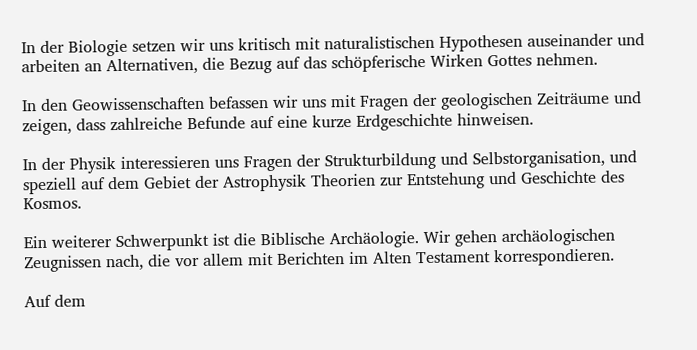In der Biologie setzen wir uns kritisch mit naturalistischen Hypothesen auseinander und arbeiten an Alternativen, die Bezug auf das schöpferische Wirken Gottes nehmen.

In den Geowissenschaften befassen wir uns mit Fragen der geologischen Zeiträume und zeigen, dass zahlreiche Befunde auf eine kurze Erdgeschichte hinweisen.

In der Physik interessieren uns Fragen der Strukturbildung und Selbstorganisation, und speziell auf dem Gebiet der Astrophysik Theorien zur Entstehung und Geschichte des Kosmos.

Ein weiterer Schwerpunkt ist die Biblische Archäologie. Wir gehen archäologischen Zeugnissen nach, die vor allem mit Berichten im Alten Testament korrespondieren.

Auf dem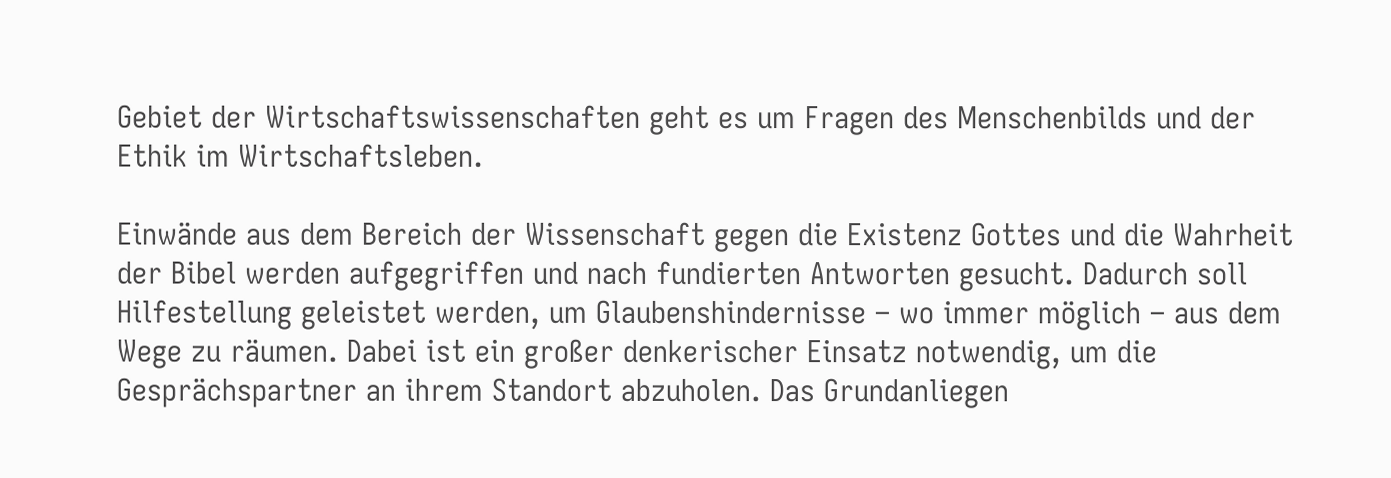Gebiet der Wirtschaftswissenschaften geht es um Fragen des Menschenbilds und der Ethik im Wirtschaftsleben.

Einwände aus dem Bereich der Wissenschaft gegen die Existenz Gottes und die Wahrheit der Bibel werden aufgegriffen und nach fundierten Antworten gesucht. Dadurch soll Hilfestellung geleistet werden, um Glaubenshindernisse – wo immer möglich – aus dem Wege zu räumen. Dabei ist ein großer denkerischer Einsatz notwendig, um die Gesprächspartner an ihrem Standort abzuholen. Das Grundanliegen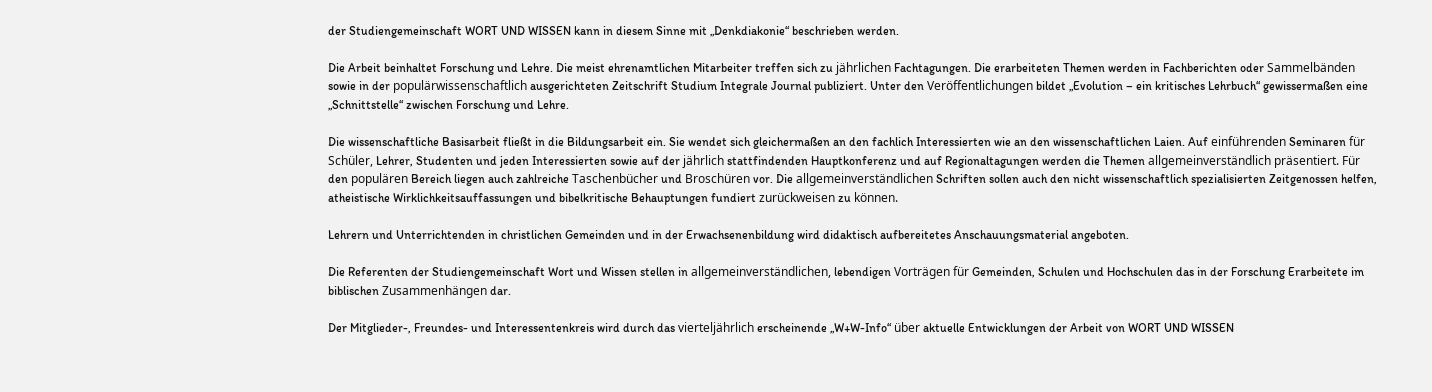der Studiengemeinschaft WORT UND WISSEN kann in diesem Sinne mit „Denkdiakonie“ beschrieben werden.

Die Arbeit beinhaltet Forschung und Lehre. Die meist ehrenamtlichen Mitarbeiter treffen sich zu jährlichen Fachtagungen. Die erarbeiteten Themen werden in Fachberichten oder Sammelbänden sowie in der populärwissenschaftlich ausgerichteten Zeitschrift Studium Integrale Journal publiziert. Unter den Veröffentlichungen bildet „Evolution – ein kritisches Lehrbuch“ gewissermaßen eine „Schnittstelle“ zwischen Forschung und Lehre.

Die wissenschaftliche Basisarbeit fließt in die Bildungsarbeit ein. Sie wendet sich gleichermaßen an den fachlich Interessierten wie an den wissenschaftlichen Laien. Auf einführenden Seminaren für Schüler, Lehrer, Studenten und jeden Interessierten sowie auf der jährlich stattfindenden Hauptkonferenz und auf Regionaltagungen werden die Themen allgemeinverständlich präsentiert. Für den populären Bereich liegen auch zahlreiche Taschenbücher und Broschüren vor. Die allgemeinverständlichen Schriften sollen auch den nicht wissenschaftlich spezialisierten Zeitgenossen helfen, atheistische Wirklichkeitsauffassungen und bibelkritische Behauptungen fundiert zurückweisen zu können.

Lehrern und Unterrichtenden in christlichen Gemeinden und in der Erwachsenenbildung wird didaktisch aufbereitetes Anschauungsmaterial angeboten.

Die Referenten der Studiengemeinschaft Wort und Wissen stellen in allgemeinverständlichen, lebendigen Vorträgen für Gemeinden, Schulen und Hochschulen das in der Forschung Erarbeitete im biblischen Zusammenhängen dar.

Der Mitglieder-, Freundes- und Interessentenkreis wird durch das vierteljährlich erscheinende „W+W-Info“ über aktuelle Entwicklungen der Arbeit von WORT UND WISSEN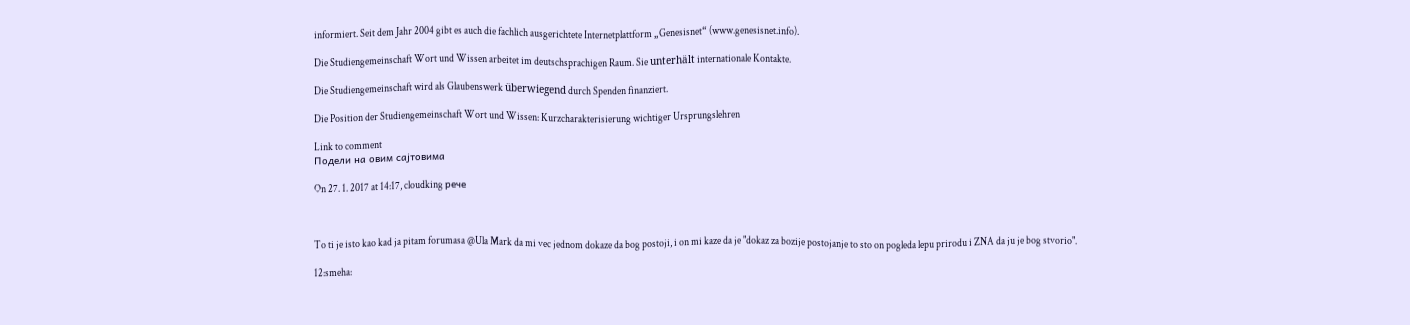informiert. Seit dem Jahr 2004 gibt es auch die fachlich ausgerichtete Internetplattform „Genesisnet“ (www.genesisnet.info).

Die Studiengemeinschaft Wort und Wissen arbeitet im deutschsprachigen Raum. Sie unterhält internationale Kontakte.

Die Studiengemeinschaft wird als Glaubenswerk überwiegend durch Spenden finanziert.

Die Position der Studiengemeinschaft Wort und Wissen: Kurzcharakterisierung wichtiger Ursprungslehren

Link to comment
Подели на овим сајтовима

On 27. 1. 2017 at 14:17, cloudking рече



To ti je isto kao kad ja pitam forumasa @Ula Mark da mi vec jednom dokaze da bog postoji, i on mi kaze da je "dokaz za bozije postojanje to sto on pogleda lepu prirodu i ZNA da ju je bog stvorio".

12:smeha: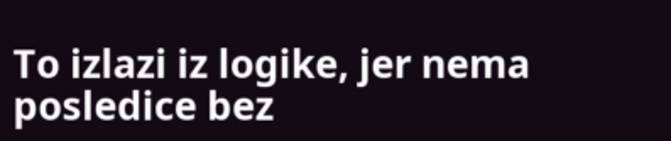To izlazi iz logike, jer nema posledice bez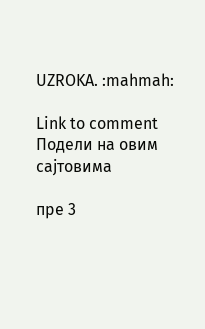UZROKA. :mahmah:

Link to comment
Подели на овим сајтовима

пре 3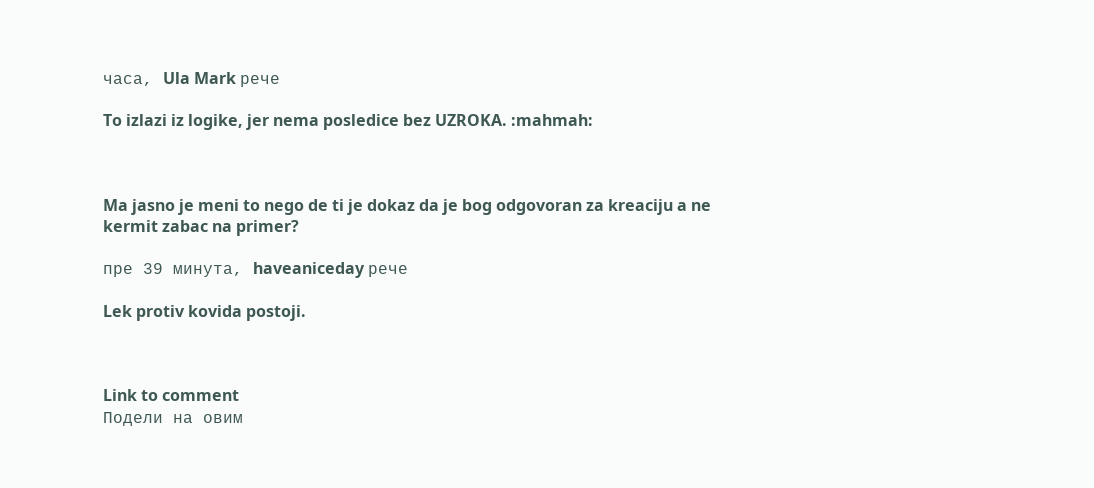часа, Ula Mark рече

To izlazi iz logike, jer nema posledice bez UZROKA. :mahmah:



Ma jasno je meni to nego de ti je dokaz da je bog odgovoran za kreaciju a ne kermit zabac na primer?

пре 39 минута, haveaniceday рече

Lek protiv kovida postoji.



Link to comment
Подели на овим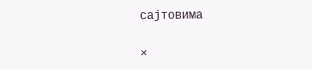сајтовима

×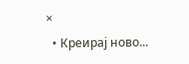×
  • Креирај ново...